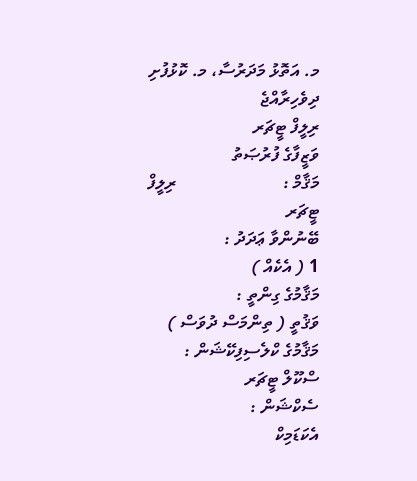މ. އަތޮޅު މަދަރުސާ، މ. ކޮޅުފުށި
ދިވެހިރާއްޖެ
ރިލީފް ޓީޗަރ
ވަޒީފާގެ ފުރުޞަތު
މަޤާމް :                        ރިލީފް ޓީޗަރ
ބޭނުންވާ ޢަދަދު :                  1 ( އެކެއް )
މަޤާމުގެ ގިންތީ :                  ވަޤުތީ ( ތިންމަސް ދުވަސް )
މަޤާމުގެ ކްލެސިފިކޭޝަން :            ސްކޫލް ޓީޗަރ
ސެކްޝަން :                     އެކަޑަމިކް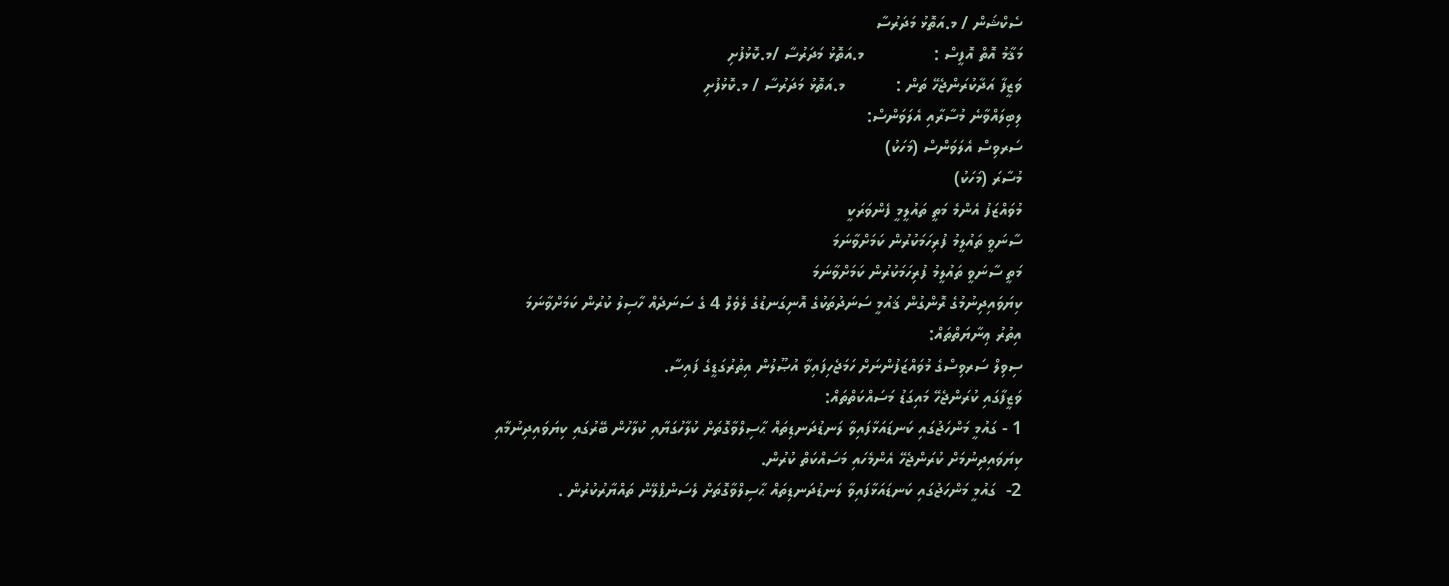ސެކްޝަން / މ.އަތޮޅު މަދަރުސާ
މަޤާމު އޮތް އޮފީސް :               މ.އަތޮޅު މަދަރުސާ /މ.ކޮޅުފުށި
ވަޒީފާ އަދާކުރަންޖެހޭ ތަން :           މ.އަތޮޅު މަދަރުސާ / މ.ކޮޅުފުށި
ލިބިލައްވާނެ މުސާރާއި އެލަވަންސް:
ސަރވިސް އެލަވަންސް (މަހަކު)
މުސާރަ (މަހަކު)
މުވައްޒަފު އެންމެ މަތީ ތައުލީމީ ފެންވަރަކީ
ސާނަވީ ތައުލީމު ފުރިހަމަކުރުން ކަމަށްވާނަމަ
މަތީ ސާނަވީ ތައުލީމު ފުރިހަމަކުރުން ކަމަށްވާނަމަ
ކިޔަވައިދިނުމުގެ ރޮންގުން ޤައުމީ ސަނަދުތަކުގެ އޮނިގަނޑުގެ ލެވެލް 4 ގެ ސަނަދެއް ހާސިލު ކުރުން ކަމަށްވާނަމަ
އިތުރު ޢިނާޔަތްތައް:
ސިވިލް ސަރވިސްގެ މުވައްޒަފުންނަށް ހަމަޖެހިފައިވާ އުޞޫލުން އިތުރުގަޑީގެ ފައިސާ.
ވަޒީފާގައި ކުރަންޖެހޭ މައިގަޑު މަސައްކަތްތައް:
1 - ގައުމީ މަންހަޖުގައި ކަނޑައަޅާފައިވާ ލަނޑުދަނޑިތައް ޙާސިލްވާގޮތަށް ކުލާހުގަޔާއި ކުލާހުން ބޭރުގައި ކިޔަވައިދިނުމާއި ކިޔަވައިދިނުމަށް ކުރަންޖެހޭ އެންމެހައި މަސައްކަތް ކުރުން.
2-  ގައުމީ މަންހަޖުގައި ކަނޑައަޅާފައިވާ ލަނޑުދަނޑިތައް ޙާސިލްވާގޮތަށް ލެސަންޕްލޭން ތައްޔާރުކުރުން .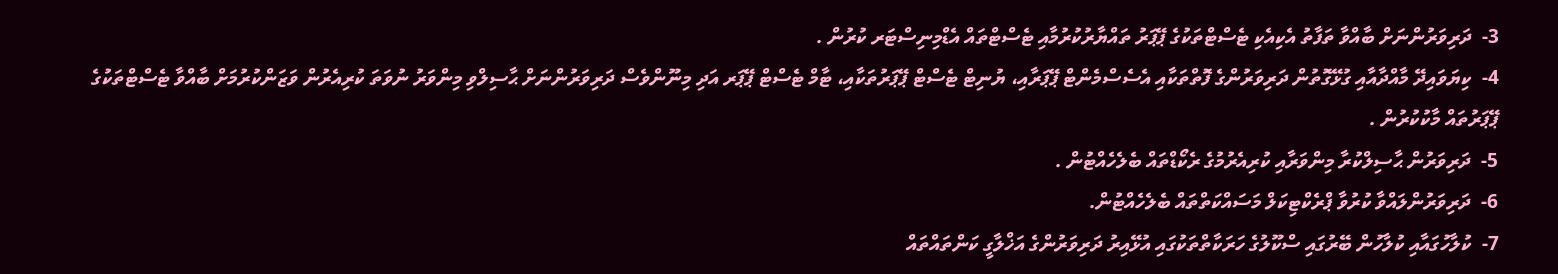3-  ދަރިވަރުންނަށް ބާއްވާ ތަފާތު އެކިއެކި ޓެސްޓްތަކުގެ ޕޭޕަރު ތައްޔާރުކުރުމާއި ޓެސްޓްތައް އެޑްމިނިސްޓަރ ކުރުން .
4-  ކިޔަވައިދޭ މާއްދާއާއި ގުޅޭގޮތުން ދަރިވަރުންގެ ފޮތްތަކާއި އެސެސްމެންޓް ޕޭޕަރާއި، ޔުނިޓް ޓެސްޓް ޕޭޕަރުތަކާއި، ޓާމް ޓެސްޓް ޕޭޕަރ އަދި މިނޫންވެސް ދަރިވަރުންނަށް ޙާސިލްވި މިންވަރު ނުވަތަ ކުރިއެރުން ވަޒަންކުރުމަށް ބާއްވާ ޓެސްޓްތަކުގެ ޕޭޕަރުތައް މާކުކުރުން .
5-  ދަރިވަރުން ޙާސިލްކުރާ މިންވަރާއި ކުރިއެރުމުގެ ރެކޯޑްތައް ބެލެހެއްޓުން .
6-  ދަރިވަރުންލައްވާ ކުރުވާ ޕްރެކްޓިކަލް މަސައްކަތްތައް ބެލެހެއްޓުން.
7-  ކުލާހުގައާއި ކުލާހުން ބޭރުގައި ސްކޫލުގެ ހަރަކާތްތަކުގައި އުޅޭއިރު ދަރިވަރުންގެ އަޚްލާގީ ކަންތައްތައް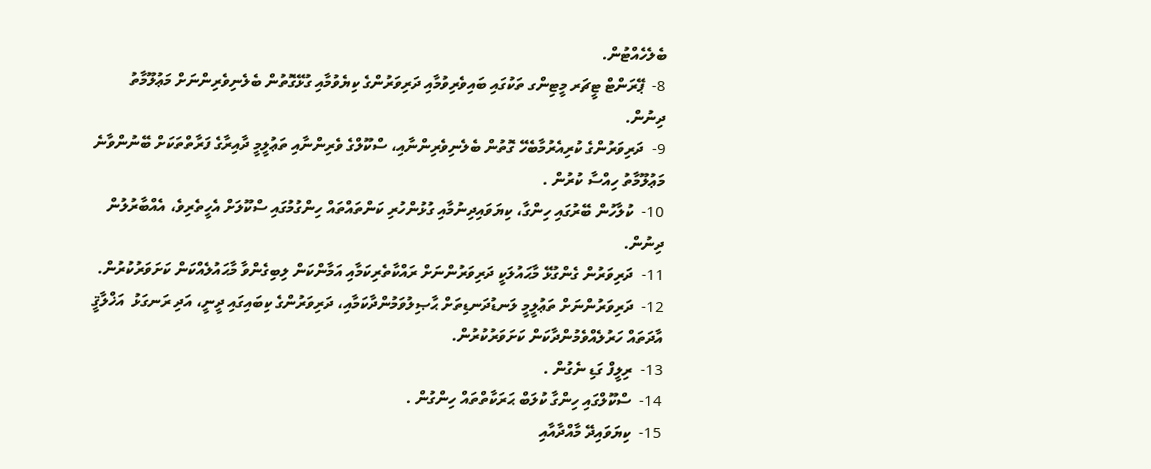ބެލެހެއްޓުން.
8-  ޕޭރަންޓް ޓީޗަރ މީޓިންގ ތަކުގައި ބައިވެރިވުމާއި ދަރިވަރުންގެ ކިޔެވުމާއި ގުޅޭގޮތުން ބެލެނިވެރިންނަށް މަޢުލޫމާތު ދިނުން.
9-  ދަރިވަރުންގެ ކުރިއެރުމާބެހޭ ގޮތުން ބެލެނިވެރިންނާއި، ސްކޫލްގެ ވެރިންނާއި ތަޢުލީމީ ދާއިރާގެ ފަރާތްތަކަށް ބޭނުންވާނެ މަޢުލޫމާތު ހިއްސާ ކުރުން .
10-  ކުލާހުން ބޭރުގައި ހިންގާ، ކިޔަވައިދިނުމާއި ގުޅުންހުރި ކަންތައްތައް ހިންގުމުގައި ސްކޫލަށް އެހީތެރިވެ، އެއްބާރުލުން ދިނުން.
11-  ދަރިވަރުން ގެންގުޅޭ މާޙައުލަކީ ދަރިވަރުންނަށް ރައްކާތެރިކަމާއި އަމާންކަން ލިބިގެންވާ މާޙައުލެއްކަން ކަށަވަރުކުރުން.
12-  ދަރިވަރުންނަށް ތަޢުލީމީ ލަނޑުދަނޑިތަށް ޙާޞިލުވަމުންދާކަމާއި، ދަރިވަރުންގެ ކިބައިގައި ދީނީ، އަދި ރަނގަޅު  އަޚްލާޤީ އާދަތައް ހަރުލެއްވެމުންދާކަން ކަށަވަރުކުރުން.
13-  ރިލީފް ގަޑި ނެގުން .
14-  ސްކޫލްގައި ހިންގާ ކުލަބް ޙަރަކާތްތައް ހިންގުން .
15-  ކިޔަވައިދޭ މާއްދާއާއި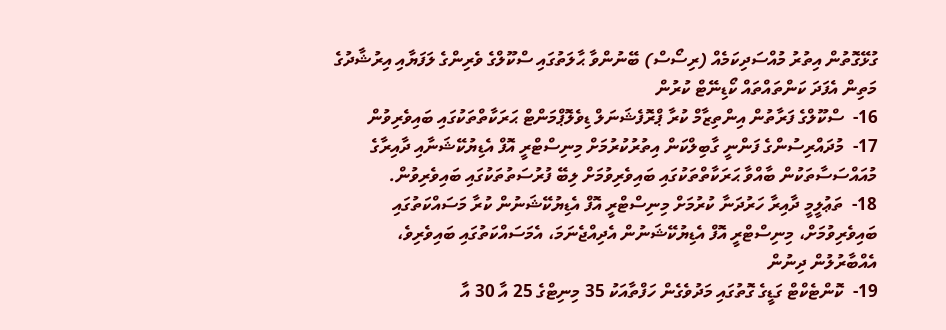ގުޅޭގޮތުން އިތުރު މުއްސަދިކަމެއް (ރިސޯސް) ބޭނުންވާ ޙާލަތުގައި ސްކޫލްގެ ވެރިންގެ ލަފަޔާއި އިރުޝާދުގެ މަތިން އެފަދަ ކަންތައްތައް ކޯޑިނޭޓް ކުރުން
16-  ސްކޫލްގެ ފަރާތުން އިންތިޒާމް ކުރާ ޕްރޮފެޝަނަލް ޑިވެލޮޕްމަންޓް ޙަރަކާތްތަކުގައި ބައިވެރިވުން
17-  މުދައްރިސުންގެ ފަންނީ ގާބިލްކަން އިތުރުކުރުމަށް މިނިސްޓްރީ އޮފް އެޑިޔުކޭޝަނާއި ދާއިރާގެ މުއައްސަސާތަކުން ބާއްވާ ޙަރަކާތްތަކުގައި ބައިވެރިވުމަށް ލިބޭ ފުރުސަތުތަކުގައި ބައިވެރިވުން.
18-  ތަޢުލީމީ ދާއިރާ ހަރުދަނާ ކުރުމަށް މިނިސްޓްރީ އޮފް އެޑިޔުކޭޝަނުން ކުރާ މަސައްކަތުގައި ބައިވެރިވުމަށް، މިނިސްޓްރީ އޮފް އެޑިޔުކޭޝަނުން އެދިއްޖެނަމަ، އެމަސައްކަތުގައި ބައިވެރިވެ، އެއްބާރުލުން ދިނުން
19-  ކޮންޓެކްޓް ގަޑީގެ ގޮތުގައި މަދުވެގެން ހަފްތާއަކު 35 މިނިޓްގެ 25 އާ 30 އާ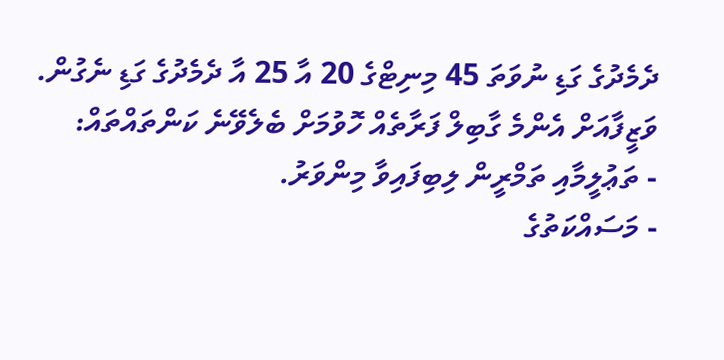ދެމެދުގެ ގަޑި ނުވަތަ 45 މިނިޓްގެ 20 އާ 25 އާ ދެމެދުގެ ގަޑި ނެގުން.
ވަޒީފާއަށް އެންމެ ގާބިލް ފަރާތެއް ހޮވުމަށް ބެލެވޭނެ ކަންތައްތައް:
- ތަޢުލީމާއި ތަމްރީން ލިބިފައިވާ މިންވަރު.
- މަސައްކަތުގެ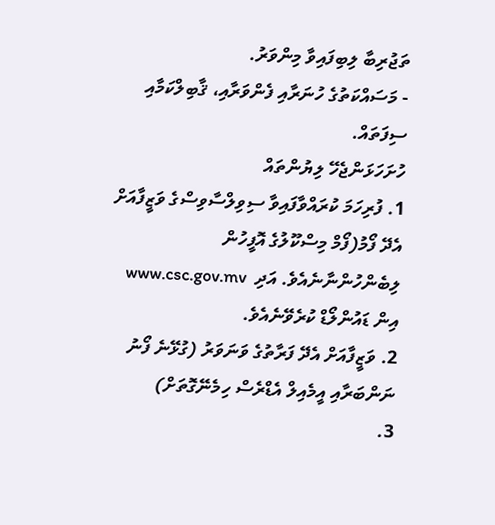ތަޖުރިބާ ލިބިފައިވާ މިންވަރު.
- މަސައްކަތުގެ ހުނަރާއި ފެންވަރާއި، ޤާބިލްކަމާއި ސިފަތައް.
ހުށަހަޅަންޖެހޭ ލިޔުންތައް
1. ފުރިހަމަ ކުރައްވާފައިވާ ސިވިލްސާވިސްގެ ވަޒީފާއަށް އެދޭ ފޯމު(ފޯމް މިސްކޫލުގެ އޮފީހުން ލިބެންހުންނާނެއެވެ. އަދި  www.csc.gov.mv އިން ޑައުންލޯޑް ކުރެވޭނެއެވެ.
2. ވަޒީފާއަށް އެދޭ ފަރާތުގެ ވަނަވަރު (ގުޅޭނެ ފޯނު ނަންބަރާއި އީމެއިލް އެޑްރެސް ހިމެނޭގޮތަށް)
3.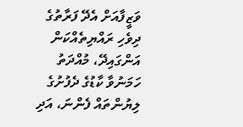ވަޒީފާއަށް އެދޭ ފަރާތުގެ ދިވެހި ރައްޔިތެއްކަން އަންގައިދޭ، މުއްދަތު ހަމަނުވާ ކާޑުގެ ދެފުށުގެ ލިޔުންތައް ފެންނަ، އަދި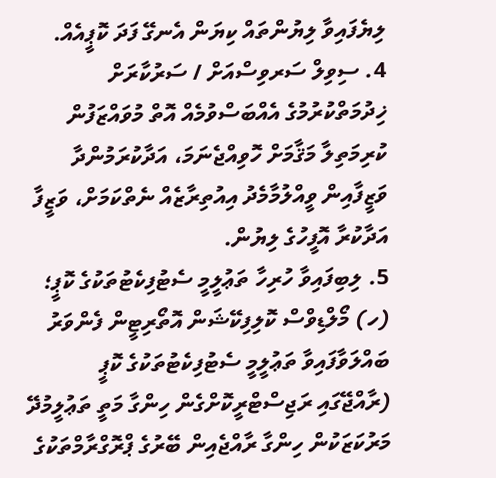ލިޔެފައިވާ ލިޔުންތައް ކިޔަން އެނގޭ ފަދަ ކޮޕީއެއް.
4. ސިވިލް ސަރވިސްއަށް / ސަރުކާރަށް ޚިދުމަތްކުރުމުގެ އެއްބަސްވުމެއް އޮތް މުވައްޒަފުން ކުރިމަތިލާ މަޤާމަށް ހޮވިއްޖެނަމަ، އަދާކުރަމުންދާ ވަޒީފާއިން ވީއްލުމާމެދު އިއުތިރާޒެއް ނެތްކަމަށް، ވަޒީފާ އަދާކުރާ އޮފީހުގެ ލިޔުން.
5. ލިބިފައިވާ ހުރިހާ ތަޢުލީމީ ސެޓުފިކެޓުތަކުގެ ކޮޕީ؛
(ހ) މޯލްޑިވްސް ކޮލިފިކޭޝަން އޮތޯރިޓީން ފެންވަރު ބައްލަވާފައިވާ ތަޢުލީމީ ސެޓުފިކެޓުތަކުގެ ކޮޕީ (ރާއްޖޭގައި ރަޖިސްޓްރީކޮށްގެން ހިންގާ މަތީ ތަޢުލީމުދޭ މަރުކަޒަކުން ހިންގާ ރާއްޖެއިން ބޭރުގެ ޕްރޮގްރާމްތަކުގެ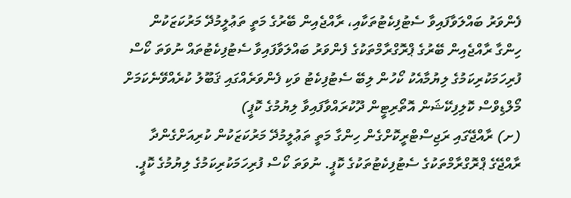ފެންވަރު ބައްލަވާފައިވާ ސެޓުފިކެޓުތަކާއި، ރާއްޖެއިން ބޭރުގެ މަތީ ތަޢުލީމުދޭ މަރުކަޒަކުން ހިންގާ ރާއްޖެއިން ބޭރުގެ ޕްރޮގްރާމްތަކުގެ ފެންވަރު ބައްލަވާފައިވާ ސެޓުފިކެޓުތައް ނުވަތަ ކޯސް ފުރިހަމަކުރިކަމުގެ ލިޔުމާއެކު ކޯހުން ލިބޭ ސެޓުފިކެޓު ވަކި ފެންވަރެއްގައި ޤަބޫލު ކުރެއްވޭނެކަމަށް މޯލްޑިވްސް ކޮލިފިކޭޝަން އޮތޯރިޓީން ދޫކުރައްވާފައިވާ ލިޔުމުގެ ކޮޕީ)
(ށ) ރާއްޖޭގައި ރަޖިސްޓްރީކޮށްގެން ހިންގާ މަތީ ތަޢުލީމުދޭ މަރުކަޒަކުން ކުރިއަށްގެންދާ ރާއްޖޭގެ ޕްރޮގްރާމްތަކުގެ ސެޓުފިކެޓުތަކުގެ ކޮޕީ. ނުވަތަ ކޯސް ފުރިހަމަކުރިކަމުގެ ލިޔުމުގެ ކޮޕީ.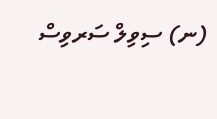(ނ) ސިވިލް ސަރވިސް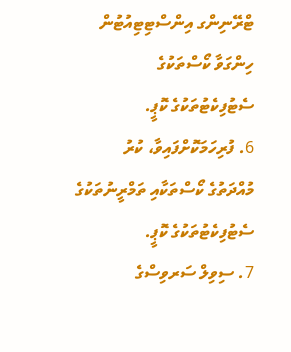ޓްރޭނިންގ އިންސްޓިޓިއުޓުން ހިންގަވާ ކޯސްތަކުގެ ސެޓުފިކެޓުތަކުގެ ކޮޕީ.
6. ފުރިހަމަކޮށްފައިވާ، ކުރު މުއްދަތުގެ ކޯސްތަކާއި ތަމްރީނުތަކުގެ ސެޓުފިކެޓުތަކުގެ ކޮޕީ.
7. ސިވިލް ސަރވިސްގެ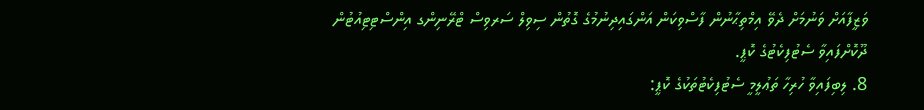ވަޒީފާއަށް ވަނުމަށް ދެވޭ އިމްތިޙާނުން ފާސްވިކަން އަންގައިދިނުމުގެ ގޮތުން ސިވިލް ސަރވިސް ޓްރޭނިންގ އިންސްޓިޓިއުޓުން ދޫކޮށްފައިވާ ސެޓުފިކެޓުގެ ކޮޕީ.
8. ލިބިފައިވާ ހުރިހާ ތަޢުލީމީ ސެޓުފިކެޓުތަކުގެ ކޮޕީ: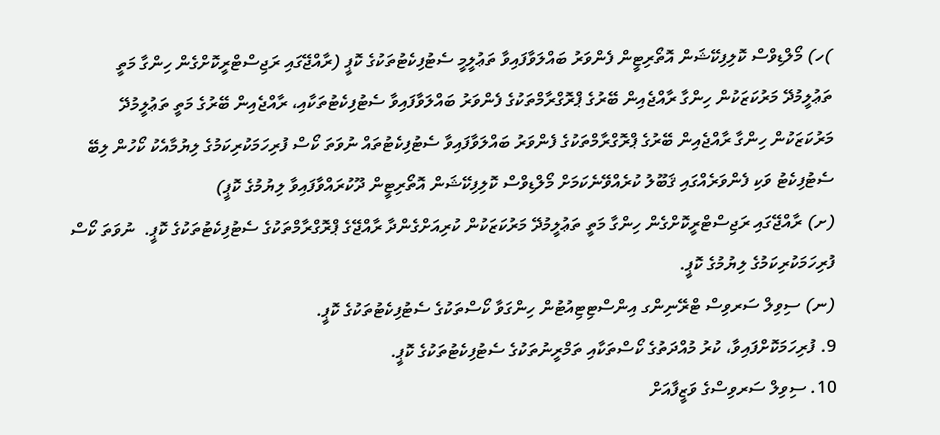)ހ) މޯލްޑިވްސް ކޮލިފިކޭޝަން އޮތޯރިޓީން ފެންވަރު ބައްލަވާފައިވާ ތަޢުލީމީ ސެޓުފިކެޓުތަކުގެ ކޮޕީ (ރާއްޖޭގައި ރަޖިސްޓްރީކޮށްގެން ހިންގާ މަތީ ތަޢުލީމުދޭ މަރުކަޒަކުން ހިންގާ ރާއްޖެއިން ބޭރުގެ ޕްރޮގްރާމްތަކުގެ ފެންވަރު ބައްލަވާފައިވާ ސެޓުފިކެޓުތަކާއި، ރާއްޖެއިން ބޭރުގެ މަތީ ތަޢުލީމުދޭ މަރުކަޒަކުން ހިންގާ ރާއްޖެއިން ބޭރުގެ ޕްރޮގްރާމްތަކުގެ ފެންވަރު ބައްލަވާފައިވާ ސެޓުފިކެޓުތައް ނުވަތަ ކޯސް ފުރިހަމަކުރިކަމުގެ ލިޔުމާއެކު ކޯހުން ލިބޭ ސެޓުފިކެޓު ވަކި ފެންވަރެއްގައި ޤަބޫލު ކުރެއްވޭނެކަމަށް މޯލްޑިވްސް ކޮލިފިކޭޝަން އޮތޯރިޓީން ދޫކުރައްވާފައިވާ ލިޔުމުގެ ކޮޕީ)
(ށ) ރާއްޖޭގައި ރަޖިސްޓްރީކޮށްގެން ހިންގާ މަތީ ތަޢުލީމުދޭ މަރުކަޒަކުން ކުރިއަށްގެންދާ ރާއްޖޭގެ ޕްރޮގްރާމްތަކުގެ ސެޓުފިކެޓުތަކުގެ ކޮޕީ.  ނުވަތަ ކޯސް ފުރިހަމަކުރިކަމުގެ ލިޔުމުގެ ކޮޕީ.
(ނ) ސިވިލް ސަރވިސް ޓްރޭނިންގ އިންސްޓިޓިއުޓުން ހިންގަވާ ކޯސްތަކުގެ ސެޓުފިކެޓުތަކުގެ ކޮޕީ.
9. ފުރިހަމަކޮށްފައިވާ، ކުރު މުއްދަތުގެ ކޯސްތަކާއި ތަމްރީނުތަކުގެ ސެޓުފިކެޓުތަކުގެ ކޮޕީ.
10. ސިވިލް ސަރވިސްގެ ވަޒީފާއަށް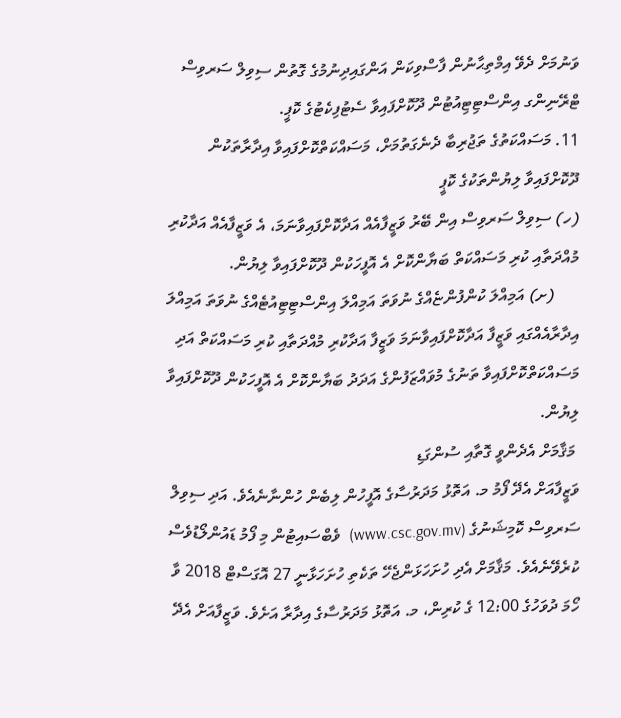ވަނުމަށް ދެވޭ އިމްތިޙާނުން ފާސްވިކަން އަންގައިދިނުމުގެ ގޮތުން ސިވިލް ސަރވިސް ޓްރޭނިންގ އިންސްޓިޓިއުޓުން ދޫކޮށްފައިވާ ސެޓުފިކެޓުގެ ކޮޕީ.
11. މަސައްކަތުގެ ތަޖުރިބާ ދެނެގަތުމަށް، މަސައްކަތްކޮށްފައިވާ އިދާރާތަކުން ދޫކޮށްފައިވާ ލިޔުންތަކުގެ ކޮޕީ
(ހ) ސިވިލް ސަރވިސް އިން ބޭރު ވަޒީފާއެއް އަދާކޮށްފައިވާނަމަ، އެ ވަޒީފާއެއް އަދާކުރި މުއްދަތާއި ކުރި މަސައްކަތް ބަޔާންކޮށް އެ އޮފީހަކުން ދޫކޮށްފައިވާ ލިޔުން.
      (ށ) އަމިއްލަ ކުންފުންޏެއްގެ ނުވަތަ އަމިއްލަ އިންސްޓިޓިއުޓެއްގެ ނުވަތަ އަމިއްލަ އިދާރާއެއްގައި ވަޒީފާ އަދާކޮށްފައިވާނަމަ ވަޒީފާ އަދާކުރި މުއްދަތާއި ކުރި މަސައްކަތް އަދި މަސައްކަތްކޮށްފައިވާ ތަނުގެ މުވައްޒަފުންގެ އަދަދު ބަޔާންކޮށް އެ އޮފީހަކުން ދޫކޮށްފައިވާ ލިޔުން.
 މަޤާމަށް އެދެންވީ ގޮތާއި ސުންގަޑި
ވަޒީފާއަށް އެދޭ ފޯމު މ. އަތޮޅު މަދަރުސާގެ އޮފީހުން ލިބެން ހުންނާނެއެވެ. އަދި ސިވިލް ސަރވިސް ކޮމިޝަނުގެ (www.csc.gov.mv)  ވެބްސައިޓުން މި ފޯމު ޑައުންލޯޑުވެސް ކުރެވޭނެއެވެ. މަޤާމަށް އެދި ހުށަހަޅަންޖެހޭ ތަކެތި ހުށަހަޅާނީ 27 އޮގަސްޓް 2018 ވާ ހޯމަ ދުވަހުގެ 12:00 ގެ ކުރިން، މ. އަތޮޅު މަދަރުސާގެ އިދާރާ އަށެވެ. ވަޒީފާއަށް އެދޭ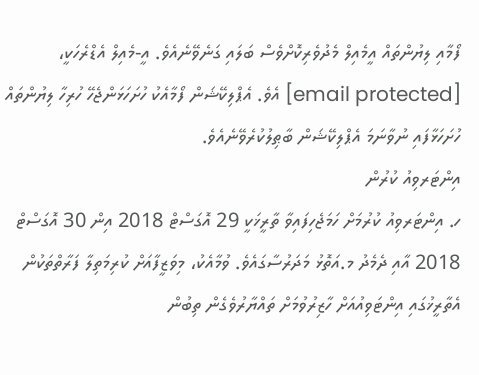ފޯމާއި ލިޔުންތައް އީމެއިލް މެދުވެރިކޮށްވެސް ބަލައި ގަނެވޭނެއެވެ. އީ-މެއިލް އެޑްރެހަކީ، [email protected] އެވެ. އެޕްލިކޭޝަން ފޯމާއެކު ހުށަހަޅަންޖެހޭ ހުރިހާ ލިޔުންތައް ހުށަހަޅާފައި ނުވާނަމަ އެޕްލިކޭޝަން ބާޠިލުކުރެވޭނެއެވެ.
އިންޓަރވިއު ކުރުން
ހ. އިންޓަރވިއު ކުރުމަށް ހަމަޖެހިފައިވާ ތާރީޚަކީ 29 އޮގަސްޓް 2018 އިން 30 އޮގަސްޓް 2018 އާއި ދެމެދު މ.އަތޮޅު މަދަރުސާގައެވެ. ވުމާއެކު، މިވަޒީފާއަށް ކުރިމަތިލާ ފަރާތްތަކުން އެތާރީޚުގައި އިންޓަވިއުއަށް ހާޒިރުވުމަށް ތައްޔާރުވެގެން ތިބުން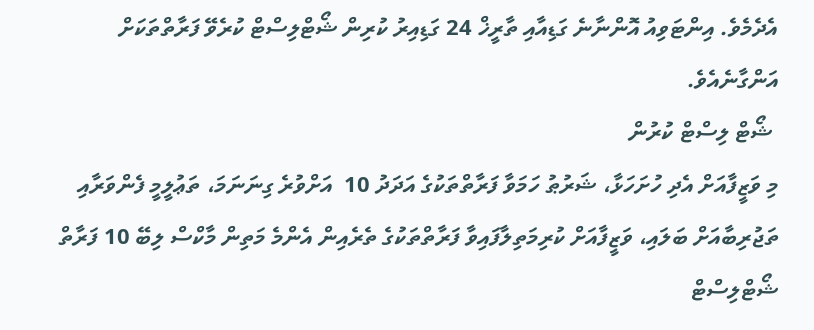އެދެމެވެ. އިންޓަވިއު އޮންނާނެ ގަޑިއާއި ތާރީޚް 24 ގަޑިއިރު ކުރިން ޝޯޓްލިސްޓް ކުރެވޭ ފަރާތްތަކަށް އަންގާނެއެވެ.
 ޝޯޓް ލިސްޓް ކުރުން
މި ވަޒީފާއަށް އެދި ހުށަހަޅާ، ޝަރުޠު ހަމަވާ ފަރާތްތަކުގެ އަދަދު 10  އަށްވުރެ ގިނަނަމަ، ތަޢުލީމީ ފެންވަރާއި ތަޖުރިބާއަށް ބަލައި، ވަޒީފާއަށް ކުރިމަތިލާފައިވާ ފަރާތްތަކުގެ ތެރެއިން އެންމެ މަތިން މާކްސް ލިބޭ 10 ފަރާތް ޝޯޓްލިސްޓް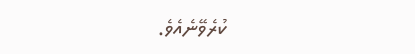ކުރެވޭނެއެވެ.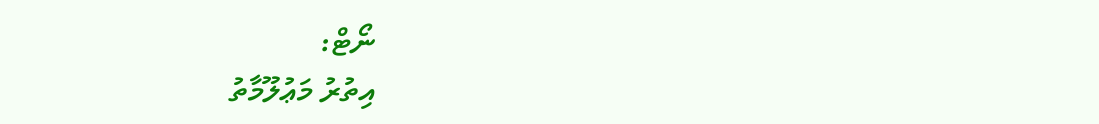ނޯޓް:
އިތުރު މަޢުލޫމާތު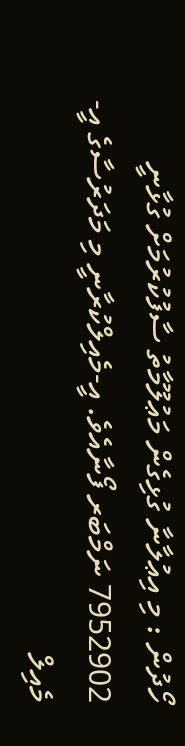ހޯދުން : މި އިޢުލާނާ ގުޅިގެން މަޢުލޫމާތު ސާފުކުރުމަށް ގުޅާނީ 7952902 ނަމްބަރ ފޯނާއެވެ. އީ-މެއިލްކުރާނީ މި މަދަރުސާގެ އީ-މެއިލް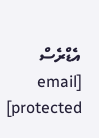އެޑްރެސް [email protected]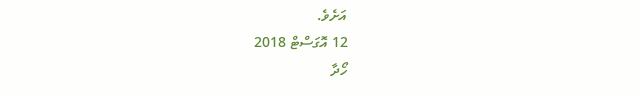އަށެވެ.
12 އޮގަސްޓް 2018
ހޯދާ